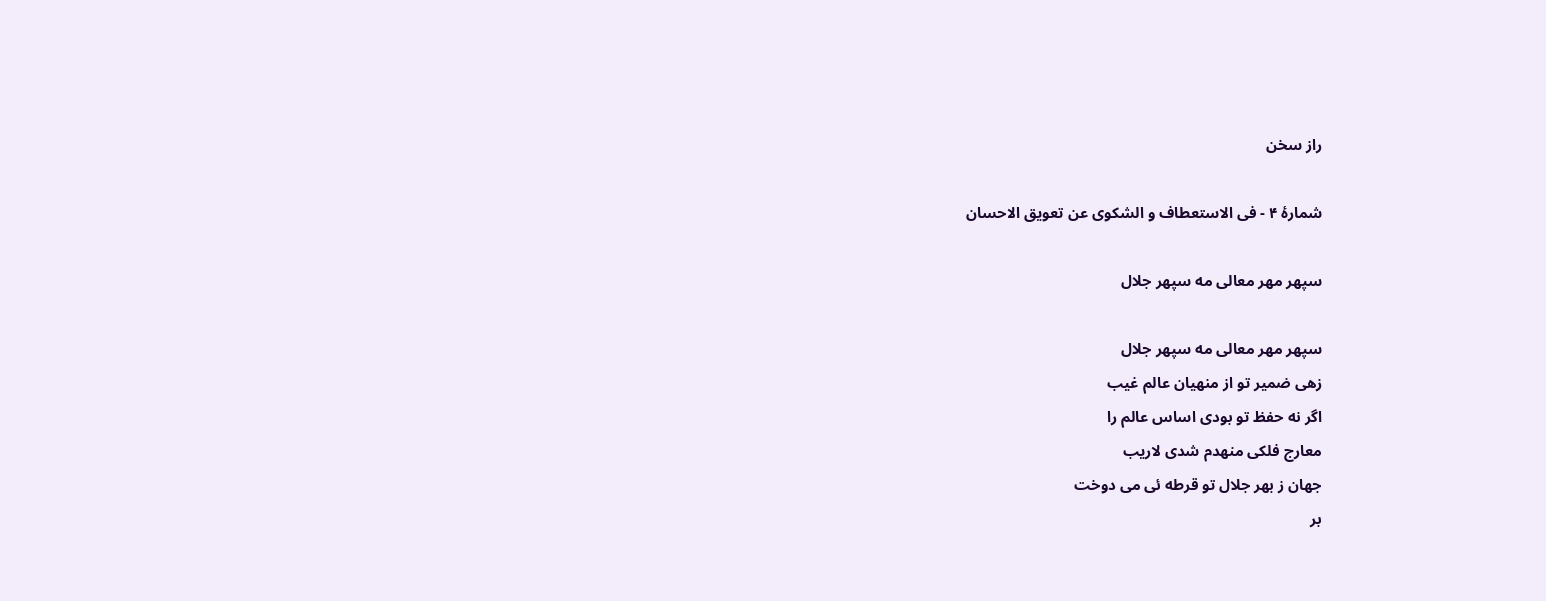راز سخن

شمارهٔ ۴ - فی الاستعطاف و الشکوی عن تعویق الاحسان

سپهر مهر معالی مه سپهر جلال

سپهر مهر معالی مه سپهر جلال
زهی ضمیر تو از منهیان عالم غیب
اگر نه حفظ تو بودی اساس عالم را
معارج فلکی منهدم شدی لاریب
جهان ز بهر جلال تو قرطه ئی می دوخت
بر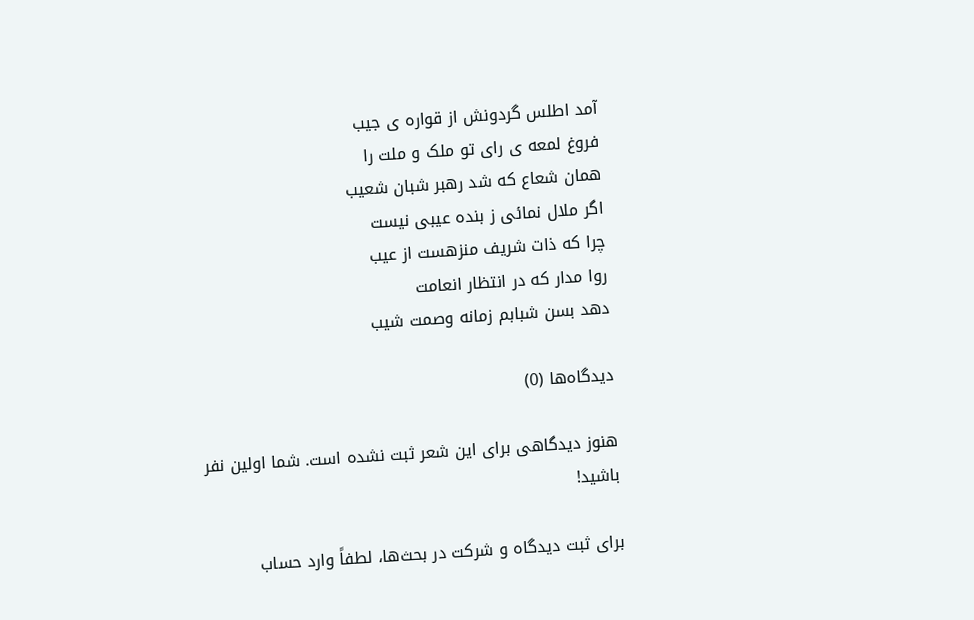آمد اطلس گردونش از قواره ی جیب
فروغ لمعه ی رای تو ملک و ملت را
همان شعاع که شد رهبر شبان شعیب
اگر ملال نمائی ز بنده عیبی نیست
چرا که ذات شریف منزهست از عیب
روا مدار که در انتظار انعامت
دهد بسن شبابم زمانه وصمت شیب

دیدگاه‌ها (0)

هنوز دیدگاهی برای این شعر ثبت نشده است. شما اولین نفر باشید!

برای ثبت دیدگاه و شرکت در بحث‌ها، لطفاً وارد حساب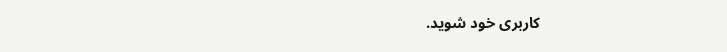کاربری خود شوید.